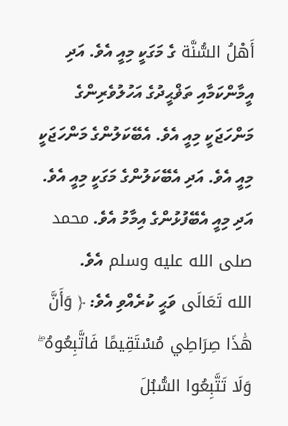أَهْلُ السُّنَّة ގެ މަގަކީ މިއީ އެވެ. އަދި އީމާންކަމާއި ތަޥްޙީދުގެ އަހުލުވެރިންގެ މަންހަޖަކީ މިއީ އެވެ. އެބޭކަލުންގެ މަންހަޖަކީ މިއީ އެވެ. އަދި އެބޭކަލުންގެ މަގަކީ މިއީ އެވެ. އަދި މިއީ އެބޭފުޅުންގެ އިމާމު އެވެ. محمد صلى الله عليه وسلم އެވެ.
الله تَعَالَى ވަޙީ ކުރެއްވި އެވެ: ﴿ وَأَنَّ هَٰذَا صِرَاطِي مُسْتَقِيمًا فَاتَّبِعُوهُ ۖ وَلَا تَتَّبِعُوا السُّبُلَ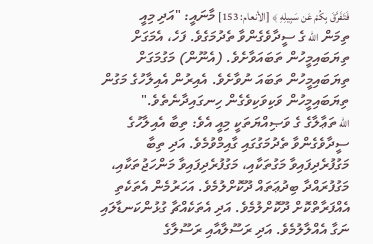فَتَفَرَّقَ بِكُمْ عَن سَبِيلِهِ ﴾ [الأنعام: 153] މާނައީ: "އަދި މިއީ ތިމަން الله ގެ ސީދާވެގެންވާ ތެދުމަގެވެ. ފަހެ، އެމަގަށް ތިޔަބައިމީހުން ތަބައަވާށެވެ. (އެނޫން) މަގުމަގަށް ތިޔަބައިމީހުން ތަބައަ ނުވާށެވެ. އެއިރުން އެއިލާހުގެ މަގުން ތިޔަބައިމީހުން ވަކިވަކިވެގެން ހިނގައިދާނެތެވެ."
الله ތަޢާލާގެ ގެ ވަޞިއްޔަތަކީ މިއީ އެވެ: ތިބާ އެއިލާހުގެ ސީދާވެގެންވާ ތެދުމަގުގައި ގާއިމްވުމެވެ. އަދި ތިބާ މަގުފުރެދިފައިވާ މަގުތަކާއި، މަގުފުރެދިފައިވާ މަންހަޖުތަކާއި، މަގުފުރައްދާ ބިދުޢަތައް ދޫކޮށްލުމެވެ. އަހަރުމެން އެތަކެތި އެއްފަރާތްކޮށް ދޫކޮށްލުމެވެ. އަދި އެތަކެއްޗާ ގުޅުންކަނޑާލައި ނަގާ އެއްލާލުމެވެ. އަދި ރަސޫލާއާއި ރަސޫލާގެ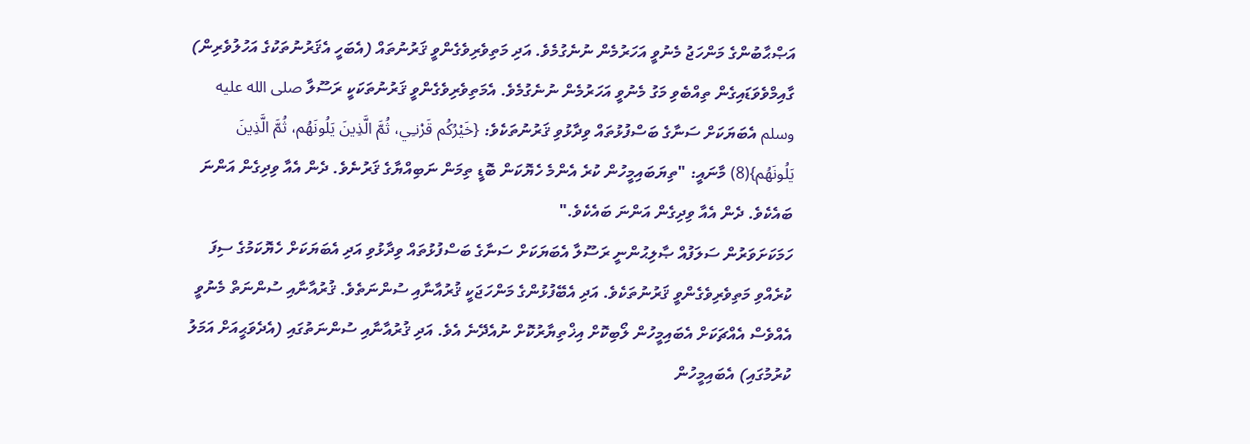އަޞްޙާބުންގެ މަންހަޖު މެނުވީ އަހަރުމެން ނުނެގުމެވެ. އަދި މަތިވެރިވެގެންވީ ޤަރުނުތައް (އެބަހީ އެޤަރުނުތަކުގެ އަހުލުވެރިން) ގާއިމްވެވަޑައިގެން ތިއްބެވި މަގު މެނުވީ އަހަރުމެން ނުނެގުމެވެ. އެމަތިވެރިވެގެންވީ ޤަރުނުތަކަކީ ރަސޫލާ صلى الله عليه وسلم އެބަޔަކަށް ސަނާގެ ބަސްފުޅުތައް ވިދާޅުވި ޤަރުނުތަކެވެ: {خَيْرُكُم قَرْنـِي، ثُمَّ الَّذِينَ يَلُونَهُم، ثُمَّ الَّذِينَ يَلُونَهُم}(8) މާނައީ: "ތިޔަބައިމީހުން ކުރެ އެންމެ ހެޔޮކަން ބޮޑީ ތިމަން ނަބިއްޔާގެ ޤަރުނެވެ. ދެން އެއާ ވިދިގެން އަންނަ ބައެކެވެ. ދެން އެއާ ވިދިގެން އަންނަ ބައެކެވެ."
ހަމަކަށަވަރުން ސަލަފުއް ޞާލިޙުންނީ ރަސޫލާ އެބަޔަކަށް ސަނާގެ ބަސްފުޅުތައް ވިދާޅުވި އަދި އެބަޔަކަށް ހެޔޮކަމުގެ ސިފަ ކުރެއްވި މަތިވެރިވެގެންވީ ޤަރުނުތަކެވެ. އަދި އެބޭފުޅުންގެ މަންހަޖަކީ ޤުރުއާނާއި ސުންނަތެވެ. ޤުރުއާނާއި ސުންނަތް މެނުވީ އެއްވެސް އެއްޗަކަށް އެބައިމީހުން ލޯބިކޮށް އިޚްތިޔާރުކޮށް ނުއެދޭނެ އެވެ. އަދި ޤުރުއާނާއި ސުންނަތުގައި (އެދެވަޙީއަށް އަމަލު ކުރުމުގައި) އެބައިމީހުން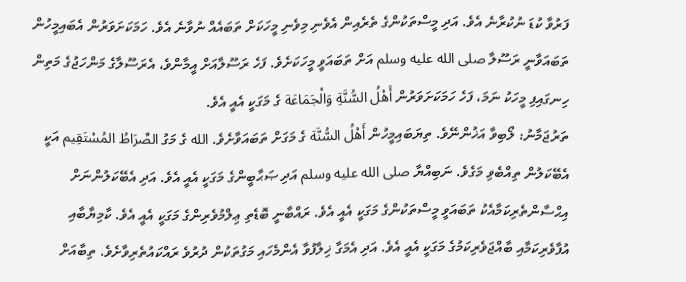ފަރުވާ ކުޑަ ނުކުރާނެ އެވެ. އަދި މީސްތަކުންގެ ތެރެއިން އެވެނި މިވެނި މީހަކަށް ތަބައެއް ނުވާނެ އެވެ. ހަމަކަށަވަރުން އެބައިމީހުން ތަބައަވާނީ ރަސޫލާ صلى الله عليه وسلم އަށް ތަބައަވީ މީހަކަށެވެ. ފަހެ ރަސޫލާއަށް އީމާންވެ، އެރަސޫލާގެ މަންހަޖުގެ މަތިން ހިނގައިފި މީހަކު ނަމަ، ފަހެ ހަމަކަށަވަރުން أَهْلُ السُّنَّةِ وَالْجَمَاعَة ގެ މަގަކީ އެއީ އެވެ.
ތަރުޖަމާނު: ލޯބިވާ އަޚުންނޭވެ. ތިޔަބައިމީހުން أَهْلُ السُّنَّة ގެ މަގަށް ތަބައަވާށެވެ. الله ގެ މަގު الصِّرَاطُ المُسْتَقِيم އަކީ އެބޭކަލުން ތިއްބެވި މަގެވެ. ނަބިއްޔާ صلى الله عليه وسلم އަދި ޞަޙާބީންގެ މަގަކީ އެއީ އެވެ. އަދި އެބޭކަލުންނަށް އިޙްސާންތެރިކަމާއެކު ތަބައަވީ މީސްތަކުންގެ މަގަކީ އެއީ އެވެ. ރައްބާނީ ބޮޑެތި ޢިލްމުވެރިންގެ މަގަކީ އެއީ އެވެ. ކާމިޔާބާއި އުފާވެރިކަމާއި ބާއްޖަވެރިކަމުގެ މަގަކީ އެއީ އެވެ. އަދި އެމަގާ ޚިލާފުވާ އެންމެހައި މަގުތަކުން ދުރުވެ ރައްކައުތެރިވާށެވެ. ތިބާއަށް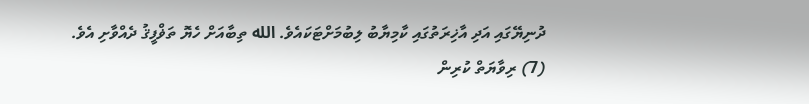ދުނިޔޭގައި އަދި އާޚިރަތުގައި ކާމިޔާބު ލިބުމަށްޓަކައެވެ. الله ތިބާއަށް ހެޔޮ ތަޥްފީޤު ދެއްވާށި އެވެ.
(7) ރިވާޔަތް ކުރިން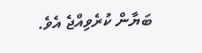ބަޔާން ކުރެވިއްޖެ އެވެ.